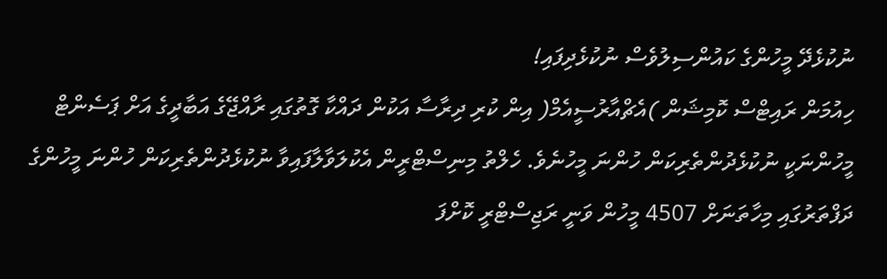ނުކުޅެދޭ މީހުންގެ ކައުންސިލުވެސް ނުކުޅެދިފައި!
ހިއުމަން ރައިޓްސް ކޮމިޝަން )އެޗްއާރުސީއެމް( އިން ކުރި ދިރާސާ އަކުން ދައްކާ ގޮތުގައި ރާއްޖޭގެ އަބާދީގެ އަށް ޕަސެންޓް މީހުންނަކީ ނުކުޅެދުންތެރިކަން ހުންނަ މީހުނެވެ. ހެލްތު މިނިސްޓްރީން އެކުލަވާލާފައިވާ ނުކުޅެދުންތެރިކަން ހުންނަ މީހުންގެ ދަފްތަރުގައި މިހާތަނަށް 4507 މީހުން ވަނީ ރަޖިސްޓްރީ ކޮށްފަ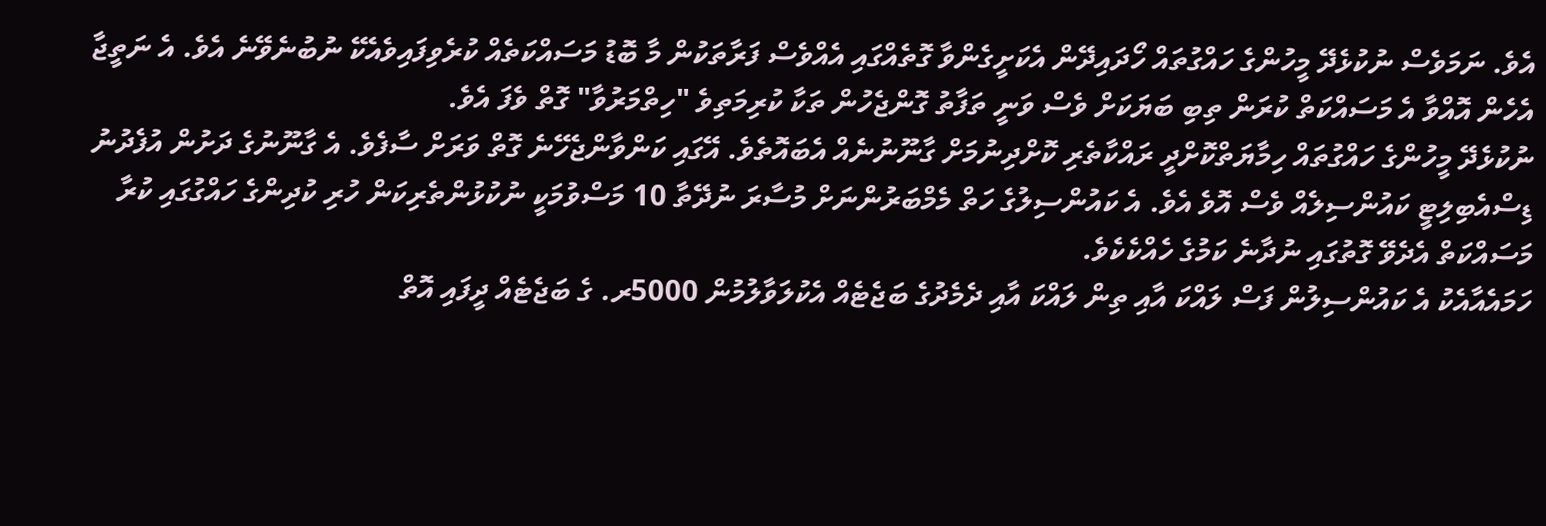އެވެ. ނަމަވެސް ނުކުޅެދޭ މީހުންގެ ހައްގުތައް ހޯދައިދޭން އެކަށީގެންވާ ގޮތެއްގައި އެއްވެސް ފަރާތަކުން މާ ބޮޑު މަސައްކަތެއް ކުރެވިފައިވެއެކޭ ނުބުނެވޭނެ އެވެ. އެ ނަތީޖާ އެހެން އޮއްވާ އެ މަސައްކަތް ކުރަން ތިބި ބަޔަކަށް ވެސް ވަނީ ތަފާތު ގޮންޖެހުން ތަކާ ކުރިމަތިވެ "ހިތްމަރުވާ" ގޮތް ވެފަ އެވެ.
ނުކުޅެދޭ މީހުންގެ ހައްގުތައް ހިމާޔަތްކޮށްދީ ރައްކާތެރި ކޮށްދިނުމަށް ގާނޫނުނެއް އެބައޮތެވެ. އޭގައި ކަންވާންޖެހޭނެ ގޮތް ވަރަށް ސާފެވެ. އެ ގާނޫނުގެ ދަށުން އުފެދުނު ޑިސްއެބިލިޓީ ކައުންސިލެއް ވެސް އޮވެ އެވެ. އެ ކައުންސިލުގެ ހަތް މެމްބަރުންނަށް މުސާރަ ނުދޭތާ 10 މަސްވުމަކީ ނުކުޅުންތެރިކަން ހުރި ކުދިންގެ ހައްގުގައި ކުރާ މަސައްކަތް އެދެވޭ ގޮތުގައި ނުދާނެ ކަމުގެ ހެއްކެކެވެ.
ހަމައެއާއެކު އެ ކައުންސިލުން ފަސް ލައްކަ އާއި ތިން ލައްކަ އާއި ދެމެދުގެ ބަޖެޓެއް އެކުލަވާލުމުން 5000ރ. ގެ ބަޖެޓެއް ދީފައި އޮތް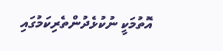އޮތުމަކީ ނުކުޅެދުންތެރިކަމުގައި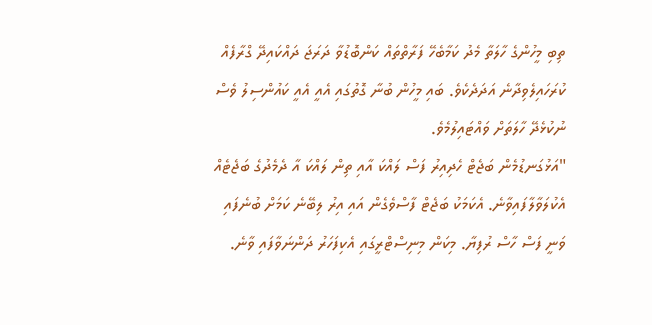ތިބި މީހުންގެ ހާލަތާ މެދު ކަމާބެހޭ ފަރާތްތައް ކަންބޮޑުވާ ދަރަޖަ ދައްކައިދޭ ގްރާފެއް ކުރަހައިލެވިދާނެ އަދަދެކެވެ. ބައި މީހުން ބުނާ ގޮތުގައި އެއީ އެއީ ކައުންސިލު ވެސް ނުކުޅެދޭ ހާލަތަށް ވައްޓައިލުމެވެ.
"އަޅުގަނޑުމެން ބަޖެޓް ހެދިއިރު ފަސް ލައްކަ އާއި ތިން ލައްކަ އާ ދެމެދުގެ ބަޖެޓެއް އެކުލަވާލާފައިވާނެ. އެކަމަކު ބަޖެޓް ފާސްވެގެން އައި އިރު ލިބޭނެ ކަމަށް ބުނެފައި ވަނީ ފަސް ހާސް ރުފިޔާ. މިކަން މިނިސްޓްރީގައި އެކިފަހަރު ދަންނަވާފައި ވާނެ.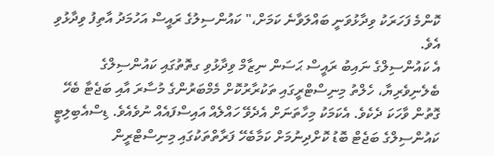ކޮންމެ ފަހަރަކު ވިދާޅުވަނީ ބައްލަވާނެ ކަމަށް،" ކައުންސިލުގެ ރައީސް އަހުމަދު އާތިފު ވިދާޅުވި އެވެ.
އެ ކައުންސިލްގެ ނައިބު ރައީސް ޙަސަން ނިޒާމް ވިދާޅުވި ގތޮތުގައި ކައުންސިލްގެ ބެލެނިވެރިޔާ، ހެލްތު މިނިސްޓްރީގައި ތަކުރާރުކޮށް މެމްބަރުންގެ މުސާރަ އާއި ބަޖެޓާ ބެހޭ ގޮތުން ވާހަކަ ދެކެވެ. އެކަމަކު މިހާތަނަށް އެދެވޭ ހައްލެއް އައިސްފައެއް ނުވެއެވެ. ޑިސްއެބިލިޓީ ކައުންސިލްގެ ބަޖެޓް ބޮޑު ކޮށްދިނުމަށް ކަމާބެހޭ ފަރާތްތަކުގައި މިނިސްޓްރީން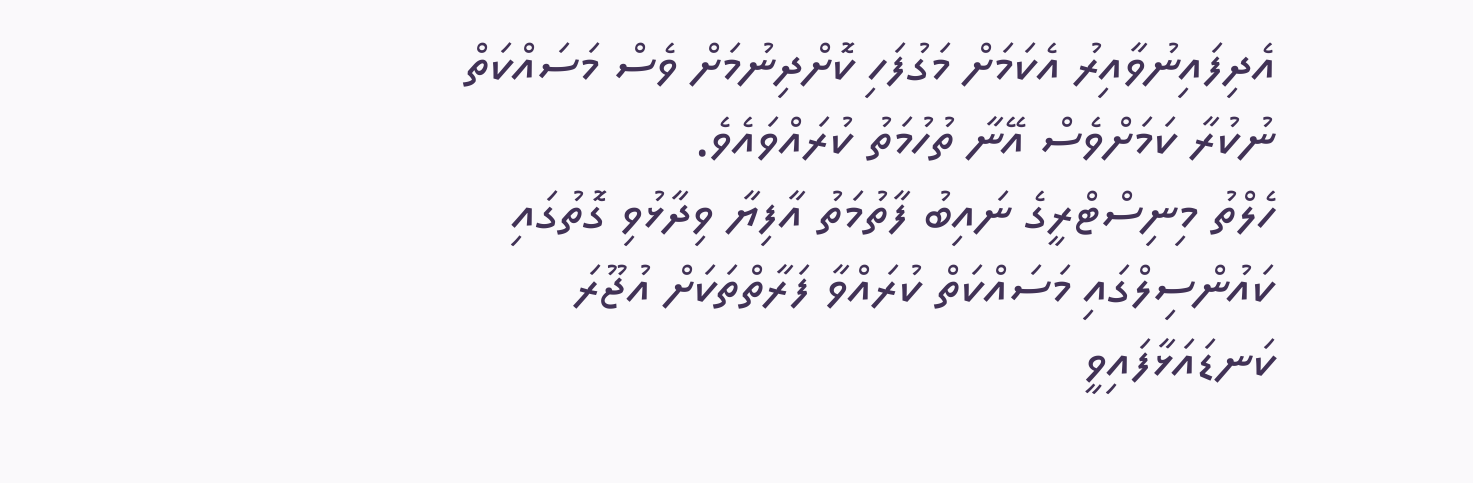އެދިފައިނުވާއިރު އެކަމަށް މަގުފަހި ކޮށްދިނުމަށް ވެސް މަސައްކަތް ނުކުރާ ކަމަށްވެސް އޭނާ ތުހުމަތު ކުރައްވައެވެ.
ހެލްތު މިނިސްޓްރީގެ ނައިބު ފާތުމަތު އާފިޔާ ވިދާޅުވި ގޮތުގައި ކައުންސިލްގައި މަސައްކަތް ކުރައްވާ ފަރާތްތަކަށް އުޖޫރަ ކަނޑައަޅާފައިވީ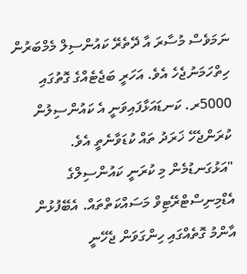ނަމަވެސް މުސާރަ އާ ދޭތެރޭ ކައުންސިލް މެމްބަރުން ހިތްހަމަނުޖެހެ އެވެ. އަހަރީ ބަޖެޓެއްގެ ގޮތުގައި 5000ރ. ކަނޑައަޅާފައިވަނީ އެ ކައުންސިލުން ކުރަންޖެހޭ ޚަރަދު ތައް ކުޑަވާނެތީ އެވެ.
"އަޅުގަނޑުމެން މި ކުރަނީ ކައުންސިލްގެ އެޑްމިނިސްޓްރޭޓިވް މަސައްކަތްތައް. އެބޭފުޅުން އާންމު ގޮތެއްގައި ހިންގަވަން ޖެހޭނީ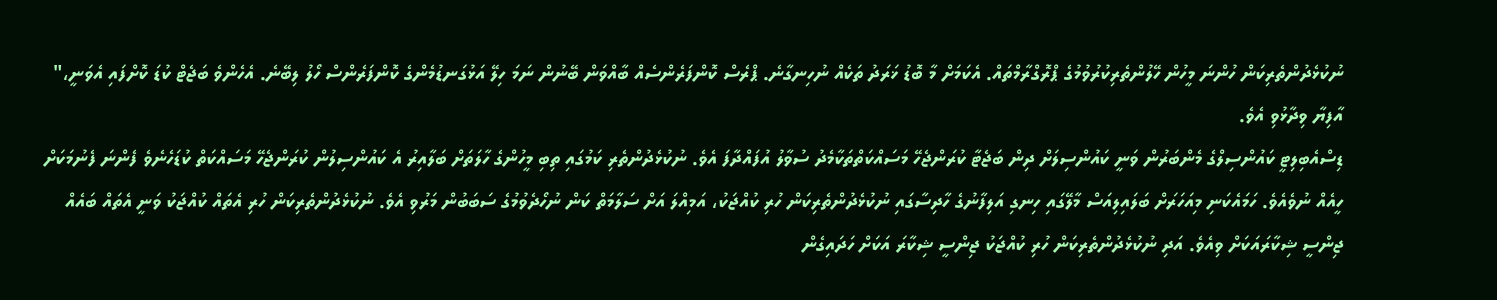ނުކުޅެދުންތެރިކަން ހުންނަ މީހުން ހޭލުންތެރިކުރުވުމުގެ ޕްރޮގްރާމްތައް. އެކަމަށް މާ ބޮޑު ޚަރަދު ތަކެއް ނުހިނގާނެ. ޕްރެސް ކޮންފަރެންސެއް ބާއްވަން ބޭނުން ނަމަ ހިލޭ އަޅުގަނޑުމެންގެ ކޮންފަރެންސް ހޯލު ލިބޭނެ. އެހެންވެ ބަޖެޓް ކުޑަ ކޮށްފައި އެވަނީ،" އާފިޔާ ވިދާޅުވި އެވެ.
ޑިސްއެބިލިޓީ ކައުންސިލްގެ މެންބަރުން ވަނީ ކައުންސިލަށް ދިން ބަޖެޓާ ކުރަންޖެހޭ މަސައްކަތްތަކާމެދު ސުވާލު އުފައްދާފަ އެވެ. ނުކުޅެދުންތެރި ކަމުގައި ތިބި މީހުންގެ ހާލަތަށް ބަލާއިރު އެ ކައުންސިލުން ކުރަންޖެހޭ މަސައްކަތް ކުޑަހެނެވެ ފެންނަ ފެނުމަކަށް ހީއެއް ނުވެއެވެ. ހަމައެކަނި މިއަހަރަށް ބަލައިލިއަސް މާލޭގައި ހިނގި އަލިފާނުގެ ހާދިސާގައި ނުކުޅެދުންތެރިކަން ހުރި ކުއްޖަކު، އަމިއްލަ އަށް ސަލާމަތް ކަން ނުހޯދެވުމުގެ ސަބަބުން މަރުވި އެވެ. ނުކުޅެދުންތެރިކަން ހުރި އެތައް ކުއްޖަކު ވަނީ އެތައް ބައެއް ޖިންސީ ޝިކާރައަކަށް ވިއެވެ. އަދި ނުކުޅެދުންތެރިކަން ހުރި ކުއްޖަކު ޖިންސީ ޝިކާރަ އަކަށް ހަދައިގެން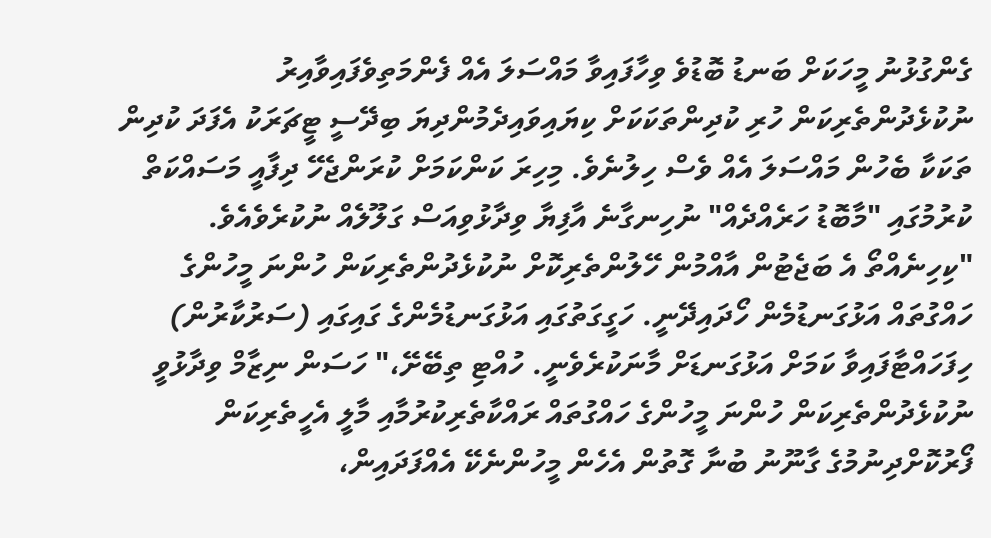ގެންގުޅުނު މީހަކަށް ބަނޑު ބޮޑުވެ ވިހާފައިވާ މައްސަލަ އެއް ފެންމަތިވެފައިވާއިރު ނުކުޅެދުންތެރިކަން ހުރި ކުދިންތަކަކަށް ކިޔައިވައިދެމުންދިޔަ ބިދޭސީ ޓީޗަރަކު އެފަދަ ކުދިން ތަކަކާ ބެހުން މައްސަލަ އެއް ވެސް ހިލުނެވެ. މިހިރަ ކަންކަމަށް ކުރަންޖެހޭ ދިފާއީ މަސައްކަތް ކުރުމުގައި "މާބޮޑު ހަރެއްދެއް" ނުހިނގާނެ އާފިޔާ ވިދާޅުވިއަސް ގަލޫލެއް ނުކުރެވެއެވެ.
"ކިހިނެއްތޯ އެ ބަޖެޓުން އާއްމުން ހޭލުންތެރިކޮށް ނުކުޅެދުންތެރިކަން ހުންނަ މީހުންގެ ހައްގުތައް އަޅުގަނޑުމެން ހޯދައިދޭނީ. ހަގީގަތުގައި އަޅުގަނޑުމެންގެ ގައިގައި (ސަރުކާރުން) ހިފަހައްޓާފައިވާ ކަމަށް އަޅުގަނޑަށް މާނަކުރެވެނީ. ހުއްޓި ތިބޭށޭ،" ހަސަން ނިޒާމް ވިދާޅުވީ
ނުކުޅެދުންތެރިކަން ހުންނަ މީހުންގެ ހައްގުތައް ރައްކާތެރިކުރުމާއި މާލީ އެހީތެރިކަން ފޯރުކޮށްދިނުމުގެ ގާނޫނު ބުނާ ގޮތުން އެހެން މީހުންނެކޭ އެއްފަދައިން،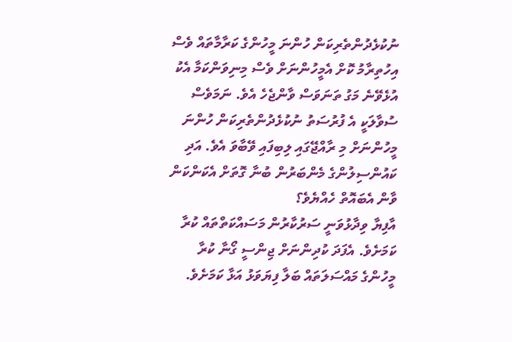ނުކުޅެދުންތެރިކަން ހުންނަ މީހުންގެ ކަރާމާތައް ވެސް އިހުތިރާމު ކޮށް އެމީހުންނަށް ވެސް މިނިވަންކަމާ އެކު އުޅެވޭނެ މަގު ތަނަވަސް ވާންޖެހެ އެވެ. ނަމަވެސް ސުވާލަކީ އެ ފުރުސަތު ނުކުޅެދުންތެރިކަން ހުންނަ މީހުންނަށް މި ރާއްޖޭގައި ލިބިފައި ވޭބާވަ އެވެ. އަދި ކައުންސިލުންގެ މެންބަރުން ބުނާ ގޮތަށް އެކަންކަން ވާން އެބައޮތް ހެއްޔެވެ؟
އާފިޔާ ވިދާޅުވަނީ ސަރުކާރުން މަސައްކަތްތައް ކުރާ ކަމަށެވެ. އެފަދަ ކުދިންނަށް ޖިންސީ ގޯނާ ކުރާ މީހުންގެ މައްސަލަތައް ބަލާ ފިޔަވަޅު އަޅާ ކަމަށެވެ.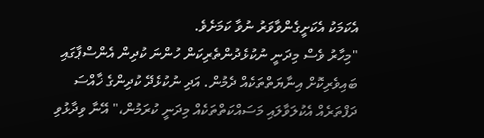އެކަމަކު އެކަށީގެންވާވަރު ނުވާ ކަމަށެވެ.
"މިހާރު ވެސް މިދަނީ ނުކުޅެދުންތެރިކަން ހުންނަ ކުދިން އެންސްޕާގައި ބައިވެރިކޮށް އިނާޔަތްތަކެއް ދެމުން. އަދި ނުކުޅެދޭ ކުދިންގެ ޚާއްސަ ދަފްތަރެއް އެކުލަވާލައި މަސައްކަތްތަކެއް މިދަނީ ކުރަމުން،" އޭނާ ވިދާޅުވި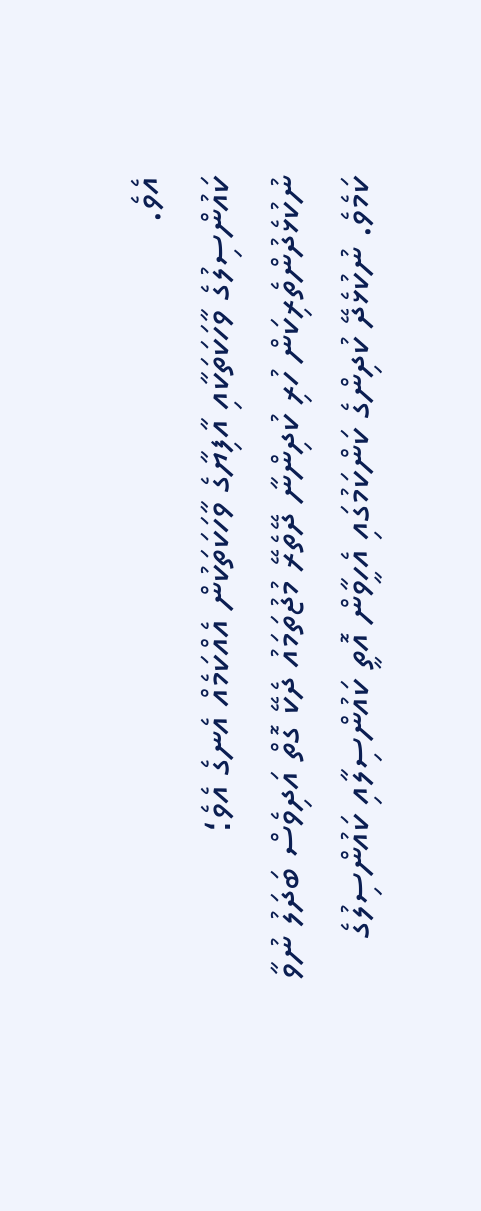އެވެ.
ކައުންސިލުގެ ވާހަކަތަކާއި އާފިޔާގެ ވާހަކަތަކުން އެއްކަމެއް އެނގެ އެވެ؛ ނުކުޅެދުންތެރިކަން ހުރި ކުދިންނާ ދޭތެރޭ މުޖުތަމައު ދެކޭ ގޮތް އަދިވެސް ބަދަލު ނުވާ ކަމެވެ. ނުކުޅެދޭ ކުދިންގެ ކަންކަމުގައި އެހީވާން އޮތީ ކައުންސިލާއި ކައުންސިލުގެ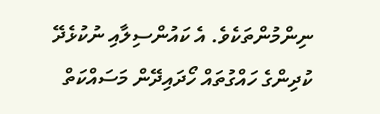ނިންމުންތަކެވެ. އެ ކައުންސިލާއި ނުކުޅެދޭ ކުދިންގެ ހައްގުތައް ހޯދައިދޭން މަސައްކަތް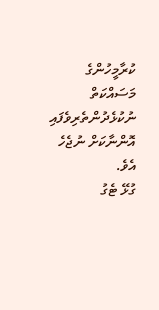ކުރާމީހުންގެ މަސައްކަތް ނުކުޅެދުންތެރިވެފައި އޮންނާކަށް ނުޖެހެ އެވެ.
ގުޅޭ ޓެގު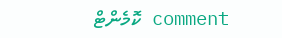comment ކޮމެންޓް